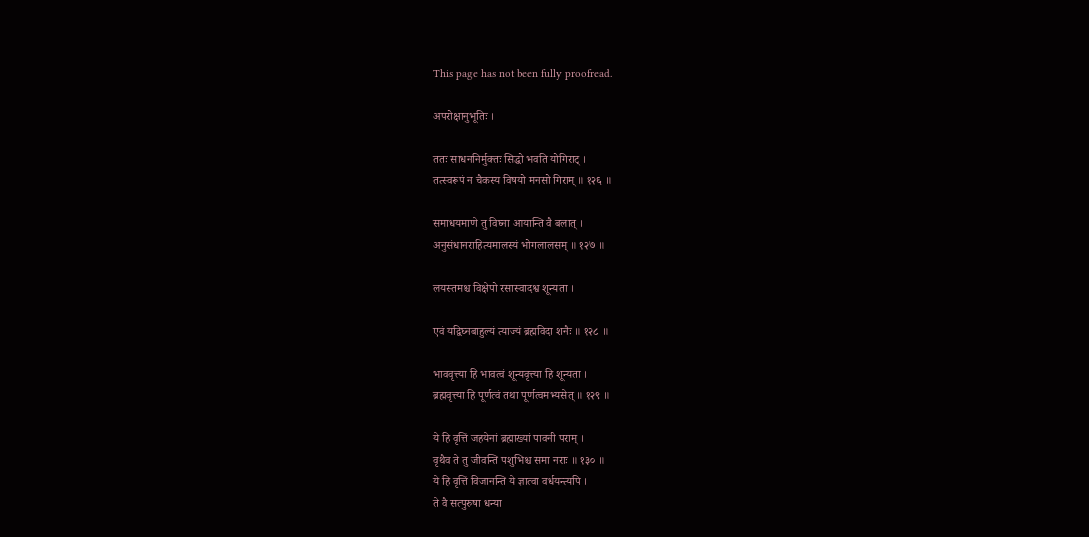This page has not been fully proofread.

अपरोक्षानुभूतिः ।

ततः साधननिर्मुक्तः सिद्धो भवति योगिराट् ।
तत्स्वरूपं न चैकस्य विषयो मनसो गिराम् ॥ १२६ ॥

समाधयमाणे तु विघ्ना आयान्ति वै बलात् ।
अनुसंधानराहित्यमालस्यं भोगलालसम् ॥ १२७ ॥

लयस्तमश्च विक्षेपो रसास्वादश्व शून्यता ।

एवं यद्विघ्नबाहुल्यं त्याज्यं ब्रह्मविदा शनैः ॥ १२८ ॥

भाववृत्त्या हि भावत्वं शून्यवृत्त्या हि शून्यता ।
ब्रह्मवृत्त्या हि पूर्णत्वं तथा पूर्णत्वमभ्यसेत् ॥ १२९ ॥

ये हि वृत्तिं जहयेनां ब्रह्माख्यां पावनी पराम् ।
वृथैव ते तु जीवन्ति पशुभिश्च समा नराः ॥ १३० ॥
ये हि वृत्तिं विजानन्ति ये ज्ञात्वा वर्धयन्त्यपि ।
ते वै सत्पुरुषा धन्या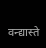वन्द्यास्ते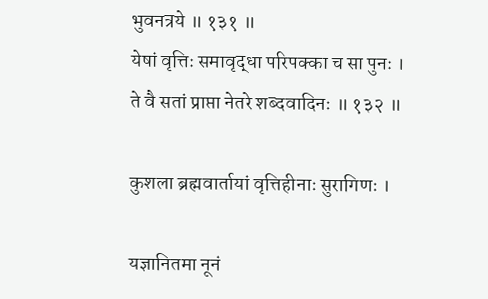भुवनत्रये ॥ १३१ ॥
येषां वृत्तिः समावृद्धा परिपक्का च सा पुनः ।
ते वै सतां प्राप्ता नेतरे शब्दवादिनः ॥ १३२ ॥

कुशला ब्रह्मवार्तायां वृत्तिहीनाः सुरागिणः ।

यज्ञानितमा नूनं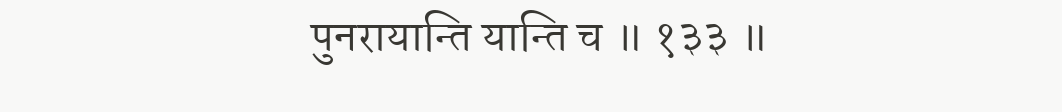पुनरायान्ति यान्ति च ॥ १३३ ॥